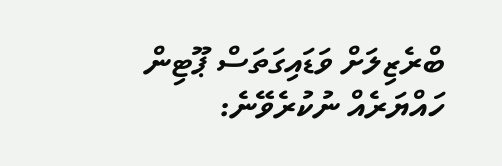ބްރެޒިލަށް ވަޑައިގަތަސް ޕޫޓިން ހައްޔަރެއް ނުކުރެވޭނެ: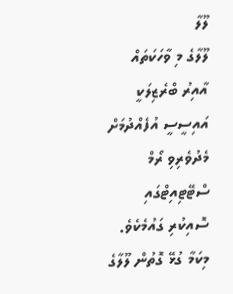ލޫލާ
ލޫލާގެ މި ވާހަކަތައް އާއިރު ބްރެޒިލަކީ އައިސީސީ އުފެއްދުމަށް މެދުވެރިވި ރޯމް ސްޓޭޓިއިޓްގައި ސޮއިކުރި ގައުމެކެވެ. މިކަމާ ގުޅޭ ގޮތުން ލޫލާގެ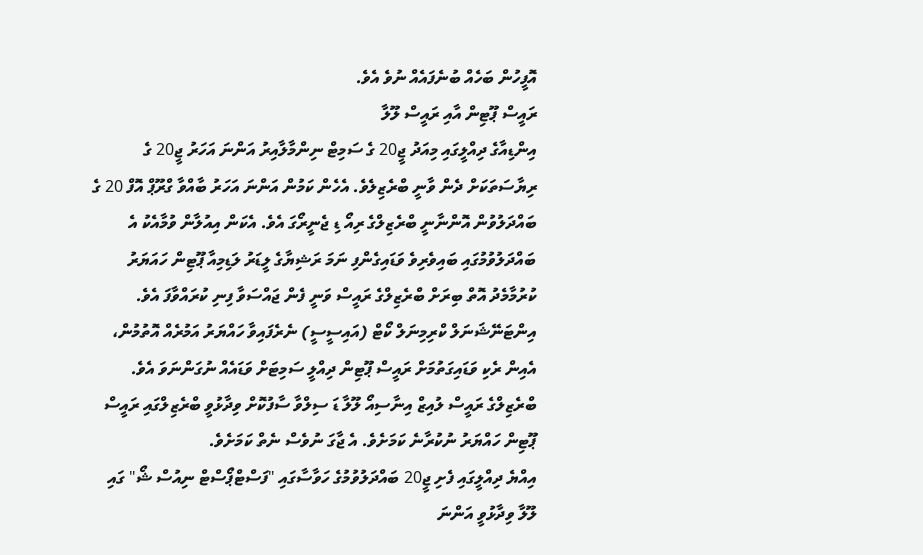އޮފީހުން ބަހެއް ބުނެފައެއް ނުވެ އެވެ.
ރައީސް ޕޫޓިން އާއި ރައީސް ލޫލާ
އިންޑިއާގެ ދިއްލީގައި މިއަދު ޖީ20 ގެ ސަމިޓް ނިންމާލާއިރު އަންނަ އަހަރު ޖީ20 ގެ ރިޔާސަތަކަށް ދެން ވާނީ ބްރެޒިލެވެ. އެހެން ކަމުން އަންނަ އަހަރު ބާއްވާ ގްރޫޕް އޮފް 20 ގެ ބައްދަލުވުން އޮންނާނީ ބްރެޒިލްގެ ރިއޯ ޑި ޖެނީރޯގަ އެވެ. އެކަން އިއުލާން ވުމާއެކު އެ ބައްދަލުވުމުގައި ބައިވެރިވެ ވަޑައިގެންފި ނަމަ ރަޝިޔާގެ ލީޑަރު ލަޑިމިއާ ޕޫޓިން ހައަޔަރު ކުރުމާމެދު އޮތް ބިރަށް ބްރެޒިލްގެ ރައީސް ވަނީ ފެން ޖައްސަވާ ފިނި ކުރައްވާފަ އެވެ.
އިންޓަނޭޝަނަލް ކްރިމިނަލް ކޯޓް (އައިސީސީ) ނެރެފައިވާ ހައްޔަރު އަމުރެއް އޮތުމުން، އެއިން ރެކި ވަޑައިގަތުމަށް ރައީސް ޕޫޓިން ދިއްލީ ސަމިޓަށް ވަޑައެއް ނުގަންނަވަ އެވެ. ބްރެޒިލްގެ ރައީސް ލުއިޒް އިނާސިއޯ ލޫލާ ޑަ ސިލްވާ ސާފުކޮށް ވިދާޅުވީ ބްރެޒިލްގައި ރައީސް ޕޫޓިން ހައްޔަރު ނުކުރާނެ ކަމަށެވެ. އެ ޖާގަ ނުވެސް ނެތް ކަމަށެވެ.
އިއްޔެ ދިއްލީގައި ފެށި ޖީ20 ބައްދަލުވުމުގެ ހަވާސާގައި "ފަސްޓްޕޯސްޓް ނިއުސް ޝޯ" ގައި ލޫލާ ވިދާޅުވީ އަންނަ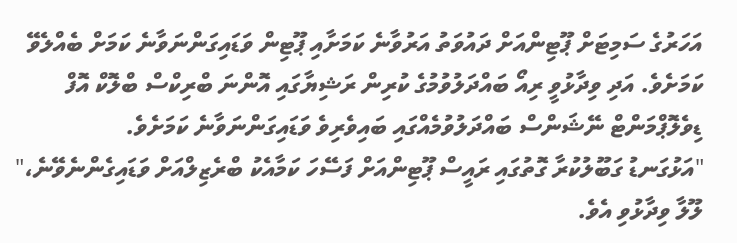އަހަރުގެ ސަމިޓަށް ޕޫޓިންއަށް ދައުވަތު އަރުވާނެ ކަމަށާއި ޕޫޓިން ވަޑައިގަންނަވާނެ ކަމަށް ބެއްލެވޭ ކަމަށެވެ. އަދި ވިދާޅުވީ ރިއޯ ބައްދަލުވުމުގެ ކުރިން ރަޝިޔާގައި އޮންނަ ބްރިކްސް ބްލޮކް އޮފް ޑިވެލޮޕްމަންޓް ނޭޝަންސް ބައްދަލުވުމެއްގައި ބައިވެރިވެ ވަޑައިގަންނަވާނެ ކަމަށެވެ.
"އަޅުގަނޑު ގަބޫލުކުރާ ގޮތުގައި ރައީސް ޕޫޓިންއަށް ފަސޭހަ ކަމާއެކު ބްރެޒިލްއަށް ވަޑައިގެންނެވޭނެ،" ލޫލާ ވިދާޅުވި އެވެ.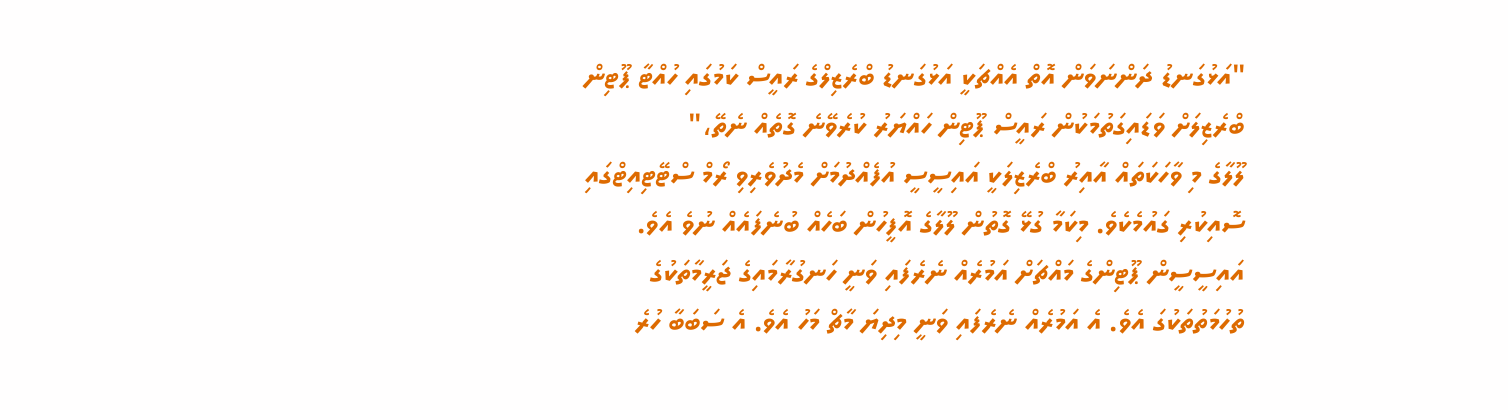"އަޅުގަނޑު ދަންނަވަން އޮތް އެއްޗަކީ އަޅުގަނޑު ބްރެޒިލްގެ ރައީސް ކަމުގައި ހުއްޓާ ޕޫޓިން ބްރެޒިލަށް ވަޑައިގަތުމަކުން ރައީސް ޕޫޓިން ހައްޔަރު ކުރެވޭނެ ގޮތެއް ނެތޭ،"
ލޫލާގެ މި ވާހަކަތައް އާއިރު ބްރެޒިލަކީ އައިސީސީ އުފެއްދުމަށް މެދުވެރިވި ރޯމް ސްޓޭޓިއިޓްގައި ސޮއިކުރި ގައުމެކެވެ. މިކަމާ ގުޅޭ ގޮތުން ލޫލާގެ އޮފީހުން ބަހެއް ބުނެފައެއް ނުވެ އެވެ.
އައިސީސީން ޕޫޓިންގެ މައްޗަށް އަމުރެއް ނެރެފައި ވަނީ ހަނގުރާމައިގެ ޖަރީމާތަކުގެ ތުހުމަތުތަކުގަ އެވެ. އެ އަމުރެއް ނެރެފައި ވަނީ މިދިޔަ މާޗް މަހު އެވެ. އެ ސަބަބާ ހުރެ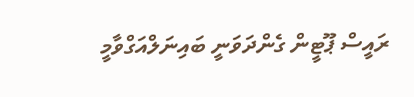ރައީސް ޕޫޓީން ގެންދަވަނީ ބައިނަލްއަގްވާމީ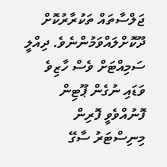ޖަލްސާތައް ތަކުރާރުކޮށް ދޫކޮށްލައްވަމުންނެވެ. ދިއްލީ ސަމިއްޓަށް ވެސް ހާޒިވެ ވަޑައި ނުގެން ޕޫޓިން ފޮނުއްވެވީ ފޮރިން މިނިސްޓަރު ސާގޭ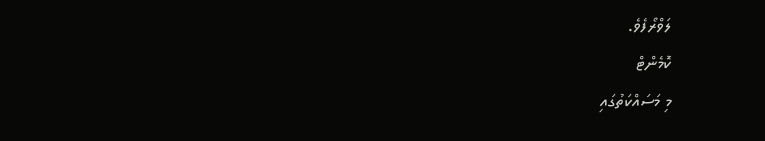ލަވްރޯފެވެ.
ކޮމެންޓް
މި މަސައްކަތުގައި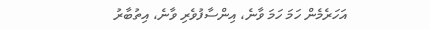އަހަރެމެން ހަމަ ހަމަ ވާނެ، އިންސާފުވެރި ވާނެ، އިތުބާރު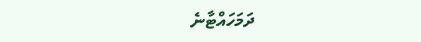ދަމަހައްޓާނެ